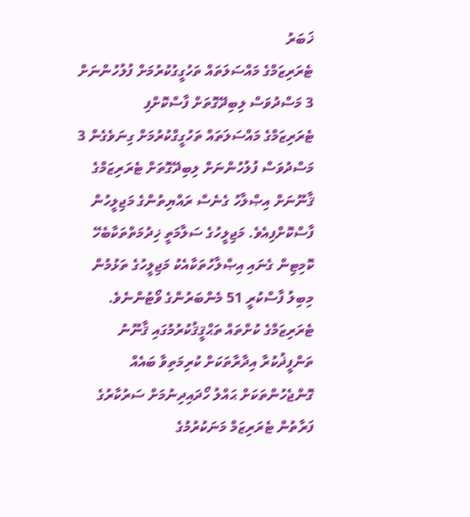ޚަބަރު
ޓެރަރިޒަމްގެ މައްސަލަތައް ތަހުގީގުކުރުމަށް ފުލުހުންނަށް 3 މަސްދުވަސް ލިބިދޭގޮތަށް ފާސްކޮށްފި
ޓެރަރިޒަމްގެ މައްސަލަތައް ތަހުގީގްކުރުމަށް ގިނަވެގެން 3 މަސްދުވަސް ފުލުހުންނަށް ލިބިދޭގޮތަށް ޓެރަރިޒަމްގެ ޤާނޫނަށް އިޞްލާހު ގެނެސް ރައްޔިތުންގެ މަޖިލީހުން ފާސްކޮށްފިއެވެ. މަޖިލީހުގެ ސަލާމަތީ ޚިދުމަތްތަކާބެހޭ ކޮމިޓިން ގެނައި އިޞްލާހުތަކާއެކު މަޖިލީހުގެ ތަޅުމުން މިބިލު ފާސްކުރީ 51 މެންބަރުންގެ ވޯޓުންނެވެ.
ޓެރަރިޒަމްގެ ކުށްތައް ތަޙްޤީޤުކުރުމުގައި ޤާނޫނު ތަންފީޛުކުރާ އިދާރާތަކަށް ކުރިމަތިވާ ބައެއް ގޮންޖެހުންތަކަށް ޙައްލު ހޯދައިދިނުމަށް ސަރުކާރުގެ ފަރާތުން ޓެރަރިޒަމް މަނަކުރުމުގެ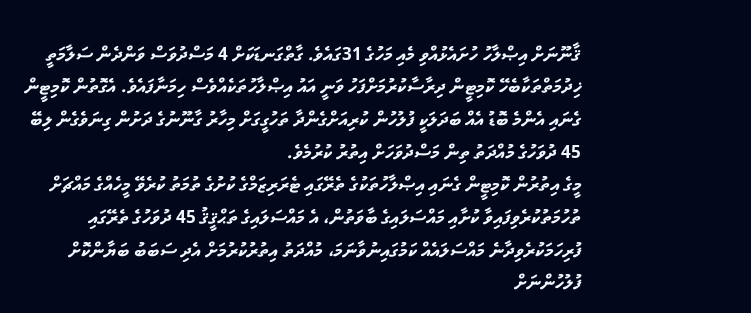ޤާނޫނަށް އިޞްލާހު ހުށައެޅުއްވި މެއި މަހުގެ 31ގައެވެ. ގާތްގަނޑަކަށް 4 މަސްދުވަސް ވަންދެން ސަލާމަތީ ޚިދުމަތްތަކާބެހޭ ކޮމިޓީން ދިރާސާކުރުމަށްފަހު ވަނީ އައު އިޞްލާހުތަކެއްވެސް ހިމަނާފައެވެ. އެގޮތުން ކޮމިޓީން ގެނައި އެންމެ ބޮޑު އެއް ބަދަލަކީ ފުލުހުން ކުރިއަށްގެންދާ ތަހުގީގަށް މިހާރު ގާނޫނުގެ ދަށުން ގިނަވެގެން ލިބޭ 45 ދުވަހުގެ މުއްދަތު ތިން މަސްދުވަހަށް އިތުރު ކުރުމެވެ.
މީގެ އިތުރުން ކޮމިޓީން ގެނައި އިޞްލާހުތަކުގެ ތެރޭގައި ޓެރަރިޒަމްގެ ކުށުގެ ތުމަތު ކުރެވޭ މީހެއްގެ މައްޗަށް ތުހުމަތުކުރެވިފައިވާ ކުށާއި މައްސަލައިގެ ބާވަތުން، އެ މައްސަލައިގެ ތަޙްޤީޤު 45 ދުވަހުގެ ތެރޭގައި ފުރިހަމަކުރެވިދާނެ މައްސަލައެއް ކަމުގައިނުވާނަމަ، މުއްދަތު އިތުރުކުރުމަށް އެދި ސަބަބު ބަޔާންކޮށް ފުލުހުންނަށް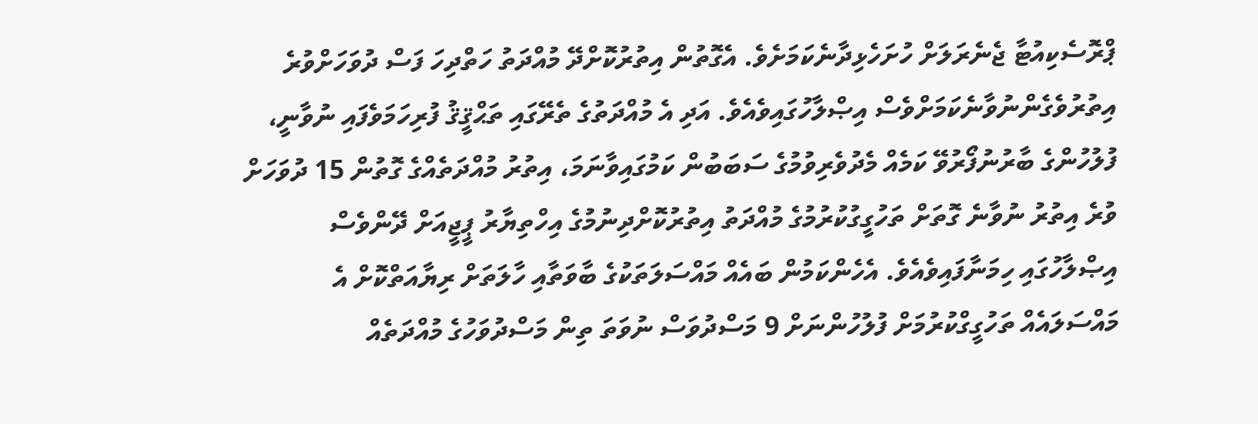ޕްރޮސެކިއުޓާ ޖެނެރަލަށް ހުށަހެޅިދާނެކަމަށެވެ. އެގޮތުން އިތުރުކޮށްދޭ މުއްދަތު ހަތްދިހަ ފަސް ދުވަހަށްވުރެ އިތުރުވެގެންނުވާނެކަމަށްވެސް އިޞްލާހުގައިވެއެވެ. އަދި އެ މުއްދަތުގެ ތެރޭގައި ތަޙްޤީޤު ފުރިހަމަވެފައި ނުވާނީ، ފުލުހުންގެ ބާރުނުފޯރުވޭ ކަމެއް މެދުވެރިވުމުގެ ސަބަބުން ކަމުގައިވާނަމަ، އިތުރު މުއްދަތެއްގެ ގޮތުން 15 ދުވަހަށް ވުރެ އިތުރު ނުވާނެ ގޮތަށް ތަހުގީގުކުރުމުގެ މުއްދަތު އިތުރުކޮށްދިނުމުގެ އިހްތިޔާރު ޕީޖީއަށް ދޭންވެސް އިޞްލާހުގައި ހިމަނާފައިވެއެވެ. އެހެންކަމުން ބައެއް މައްސަލަތަކުގެ ބާވަތާއި ހާލަތަށް ރިޔާއަތްކޮށް އެ މައްސަލައެއް ތަހުގީގްކުރުމަށް ފުލުހުންނަށް 9 މަސްދުވަސް ނުވަތަ ތިން މަސްދުވަހުގެ މުއްދަތެއް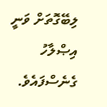ލިބޭގޮތަށް ވަނީ އިޞްލާހު ގެނެސްފައެވެ.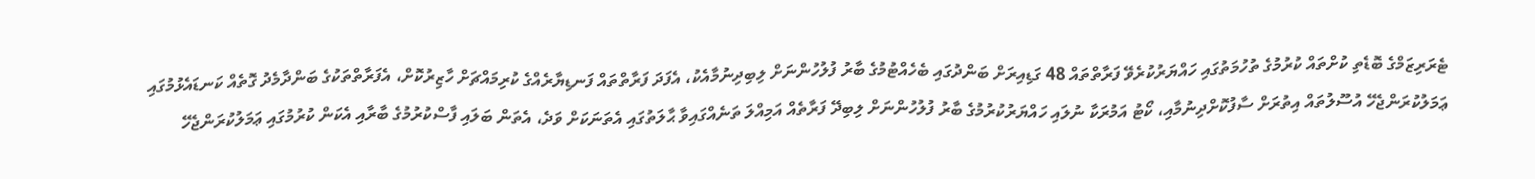ޓެރަރިޒަމްގެ ބޮޑެތި ކުށްތައް ކުރުމުގެ ތުހުމަތުގައި ހައްޔަރުކުރެވޭ ފަރާތްތައް 48 ގަޑިއިރަށް ބަންދުގައި ބެހެއްޓުމުގެ ބާރު ފުލުހުންނަށް ލިބިދިނުމާއެކު، އެފަދަ ފަރާތްތައް ފަނޑިޔާރެއްގެ ކުރިމައްޗަށް ހާޒިރުކޮށް، އެފަރާތްތަކުގެ ބަންދާމެދު ގޮތެއް ކަނޑައެޅުމުގައި ޢަމަލުކުރަންޖެހޭ އުސޫލުތައް އިތުރަށް ސާފުކޮށްދިނުމާއި، ކޯޓު އަމުރަކާ ނުލައި ހައްޔަރުކުރުމުގެ ބާރު ފުލުހުންނަށް ލިބިދޭ ފަރާތެއް އަމިއްލަ ތަނެއްގައިވާ ޙާލަތުގައި އެތަނަކަށް ވަދެ، އެތަން ބަލައި ފާސްކުރުމުގެ ބާރާއި އެކަން ކުރުމުގައި ޢަމަލުކުރަންޖެހޭ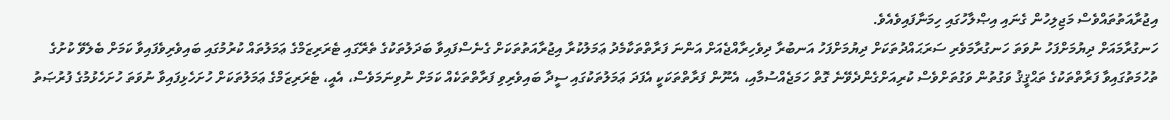އިޖުރާއަތުތައްވެސް މަޖިލިހުން ގެނައި އިޞްލާހުގައި ހިމަނާފައިވެއެވެ.
ހަނގުރާމައަށް ދިޔުމަށްފަހު ނުވަތަ ހަނގުރާމަވެރި ސަރަޙައްދުތަކަށް ދިޔުމަށްފަހު އަނބުރާ ދިވެހިރާއްޖެއަށް އަންނަ ފަރާތްތަކާމެދު ޢަމަލުކުރާ އިޖުރާއަތުތަކަށް ގެނެސްފައިވާ ބަދަލުތަކުގެ ތެރޭގައި ޓެރަރިޒަމްގެ ޢަމަލުތައް ކުރުމުގައި ބައިވެރިވެފައިވާ ކަމަށް ބެލެވޭ ކުށުގެ ތުހުމަތުގައިވާ ފަރާތްތަކުގެ ތަޙްޤީޤު ވަގުތުން ވަގުތަށްވެސް ކުރިއަށްގެންދެވޭނެ ގޮތް ހަމަޖެއްސުމާއި، އެނޫން ފަރާތްތަކަކީ އެފަދަ ޢަމަލުތަކުގައި ސީދާ ބައިވެރިވި ފަރާތްތަކެއް ކަމަށް ނުވިނަމަވެސް، އެއީ، ޓެރަރިޒަމްގެ ޢަމަލުތަކަށް ހުށަހެޅިފައިވާ ނުވަތަ ހުށަހެޅުމުގެ ފުރުޞަތު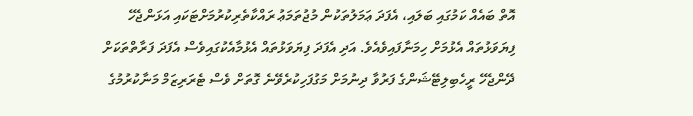އޮތް ބައެއް ކަމުގައި ބަލައި، އެފަދަ ޢަމަލުތަކުން މުޖުތަމަޢު ރައްކާތެރިކުރުމަށްޓަކައި އަޅަންޖެހޭ ފިޔަވަޅުތައް އެޅުމަށް ހިމަނާފައިވެއެވެ. އަދި އެފަދަ ފިޔަވަޅުތައް އެޅުމާއެކުގައިވެސް އެފަދަ ފަރާތްތަކަށް ދޭންޖެހޭ ރީހެބިލިޓޭޝަންގެ ފަރުވާ ދިނުމަށް މަގުފަހިކުރެވޭނެ ގޮތަށް ވެސް ޓެރަރިޒަމް މަނާކުރުމުގެ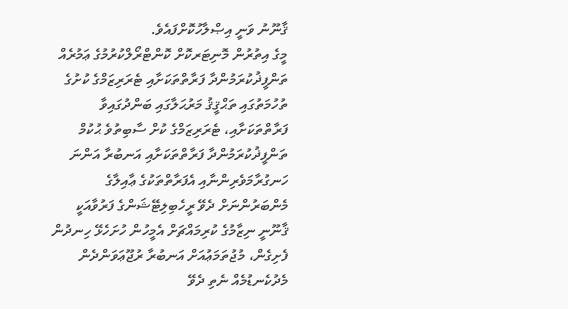ޤާނޫނު ވަނީ އިޞްލާހުކޮށްފައެވެ.
މީގެ އިތުރުން މޮނިޓަރކޮށް ކޮންޓްރޯލްކުރުމުގެ ޢަމުރެއް ތަންފީޛުކުރަމުންދާ ފަރާތްތަކަށާއި ޓެރަރިޒަމްގެ ކުށުގެ ތުހުމަތުގައި ތަޙްޤީޤު މަރުޙަލާގައި ބަންދުގައިވާ ފަރާތްތަކަށާއި، ޓެރަރިޒަމްގެ ކުށް ސާބިތުވެ ޙުކުމް ތަންފީޛުކުރަމުންދާ ފަރާތްތަކަށާއި އަނބުރާ އަންނަ ހަނގުރާމަވެރިންނާއި އެފަރާތްތަކުގެ ޢާއިލާގެ މެންބަރުންނަށް ދެވޭ ރީހެބިލިޓޭޝަންގެ ފަރުވާއަކީ ޤާނޫނީ ނިޒާމުގެ ކުރިމައްޗަށް އެމީހުން ހުށަހެޅޭ ހިނދުން ފެށިގެން، މުޖުތަމަޢުއަށް އަނބުރާ ރުޖޫޢަވަންދެން މެދުކެނޑުމެއް ނެތި ދެވޭ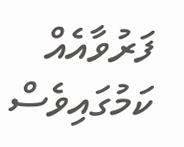ފަރުވާއެއް ކަމުގައިވެސް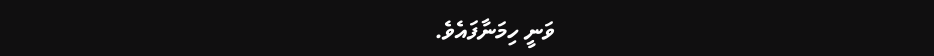ވަނީ ހިމަނާފައެވެ.